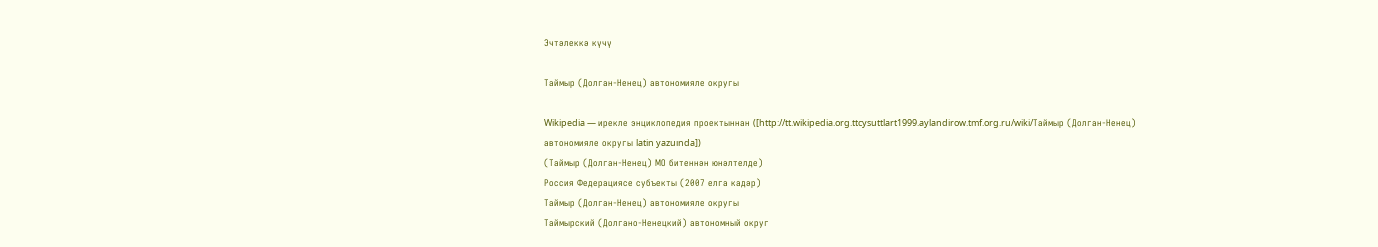Эчтәлеккә күчү

Таймыр (Долган-Ненец) автономияле округы

Wikipedia — ирекле энциклопедия проектыннан ([http://tt.wikipedia.org.ttcysuttlart1999.aylandirow.tmf.org.ru/wiki/Таймыр (Долган-Ненец) автономияле округы latin yazuında])
(Таймыр (Долган-Ненец) МО битеннән юнәлтелде)
Россия Федерациясе субъекты (2007 елга кадәр)
Таймыр (Долган-Ненец) автономияле округы
Таймырский (Долгано-Ненецкий) автономный округ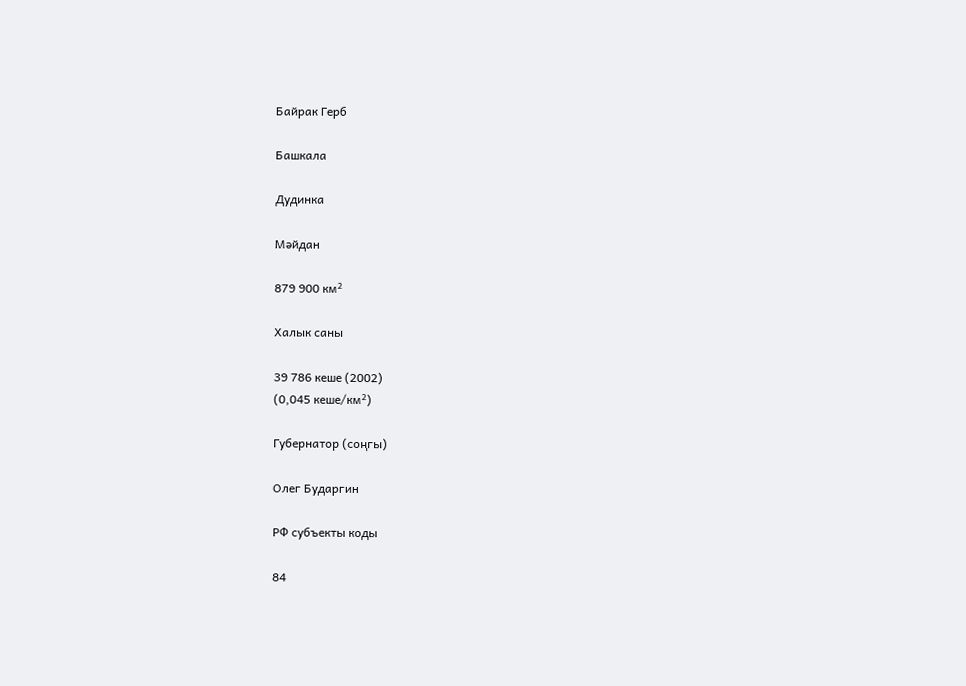Байрак Герб

Башкала

Дудинка

Мәйдан

879 900 км²

Халык саны

39 786 кеше (2002)
(0,045 кеше/км²)

Губернатор (соңгы)

Олег Бударгин

РФ субъекты коды

84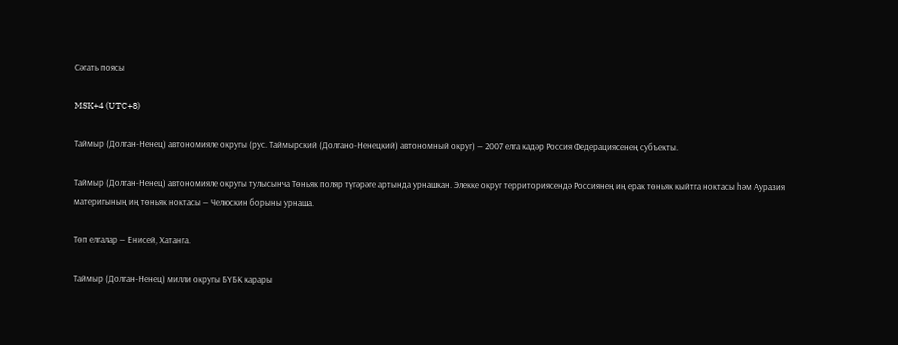Сәгать поясы

MSK+4 (UTC+8)

Таймыр (Долган-Ненец) автономияле округы (рус. Таймырский (Долгано-Ненецкий) автономный округ) — 2007 елга кадәр Россия Федерациясенең субъекты.

Таймыр (Долган-Ненец) автономияле округы тулысынча Төньяк поляр түгәрәге артында урнашкан. Элекке округ территориясендә Россиянең иң ерак төньяк кыйтга ноктасы һәм Ауразия материгының иң төньяк ноктасы — Челюскин борыны урнаша.

Төп елгалар — Енисей, Хатанга.

Таймыр (Долган-Ненец) милли округы БҮБК карары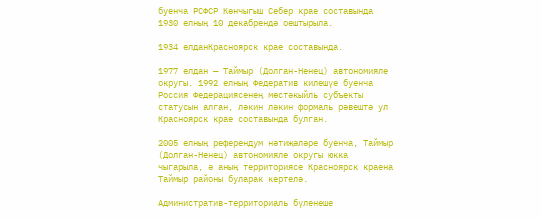буенча РСФСР Көнчыгыш Себер крае составында 1930 елның 10 декабрендә оештырыла.

1934 елданКрасноярск крае составында.

1977 елдан — Таймыр (Долган-Ненец) автономияле округы. 1992 елның Федератив килешүе буенча Россия Федерациясенең мөстәкыйль субъекты статусын алган, ләкин ләкин формаль рәвештә ул Красноярск крае составында булган.

2005 елның референдум нәтиҗәләре буенча, Таймыр (Долган-Ненец) автономияле округы юкка чыгарыла, ә аның территориясе Красноярск краена Таймыр районы буларак кертелә.

Административ-территориаль бүленеше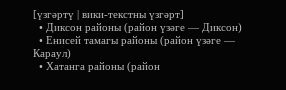[үзгәртү | вики-текстны үзгәрт]
  • Диксон районы (район үзәге — Диксон)
  • Енисей тамагы районы (район үзәге — Караул)
  • Хатанга районы (район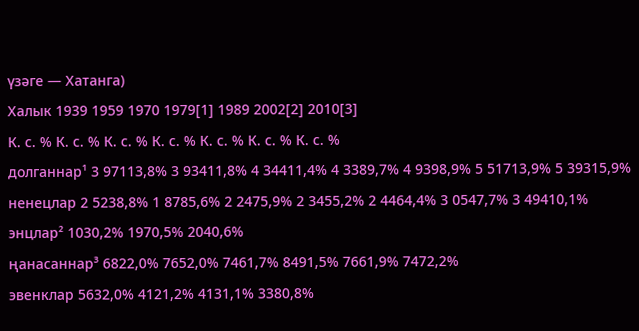үзәге — Хатанга)
Халык 1939 1959 1970 1979[1] 1989 2002[2] 2010[3]
К. с. % К. с. % К. с. % К. с. % К. с. % К. с. % К. с. %
долганнар¹ 3 97113,8% 3 93411,8% 4 34411,4% 4 3389,7% 4 9398,9% 5 51713,9% 5 39315,9%
ненецлар 2 5238,8% 1 8785,6% 2 2475,9% 2 3455,2% 2 4464,4% 3 0547,7% 3 49410,1%
энцлар² 1030,2% 1970,5% 2040,6%
ңанасаннар³ 6822,0% 7652,0% 7461,7% 8491,5% 7661,9% 7472,2%
эвенклар 5632,0% 4121,2% 4131,1% 3380,8%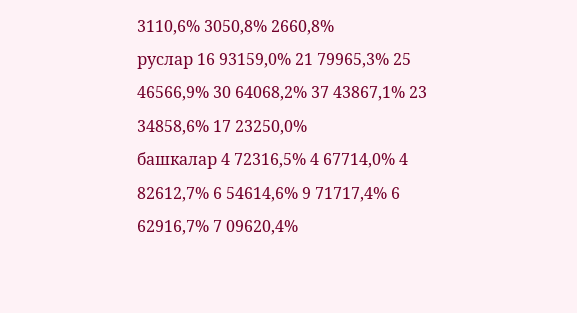3110,6% 3050,8% 2660,8%
руслар 16 93159,0% 21 79965,3% 25 46566,9% 30 64068,2% 37 43867,1% 23 34858,6% 17 23250,0%
башкалар 4 72316,5% 4 67714,0% 4 82612,7% 6 54614,6% 9 71717,4% 6 62916,7% 7 09620,4%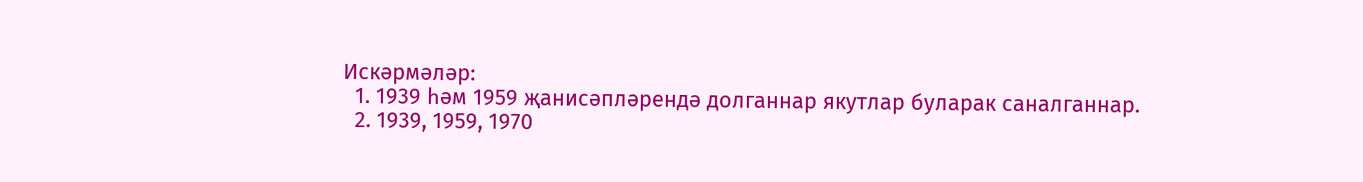Искәрмәләр:
  1. 1939 һәм 1959 җанисәпләрендә долганнар якутлар буларак саналганнар.
  2. 1939, 1959, 1970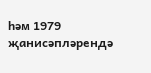һәм 1979 җанисәпләрендә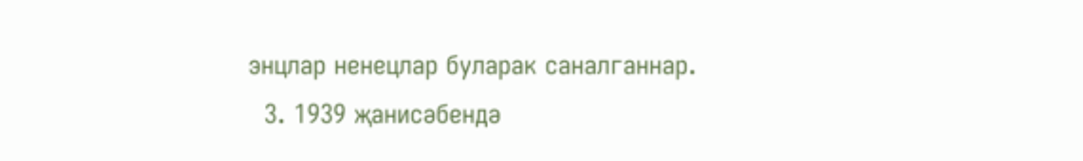энцлар ненецлар буларак саналганнар.
  3. 1939 җанисәбендә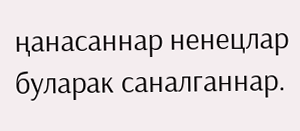ңанасаннар ненецлар буларак саналганнар.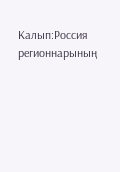Калып:Россия регионнарының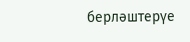берләштерүе